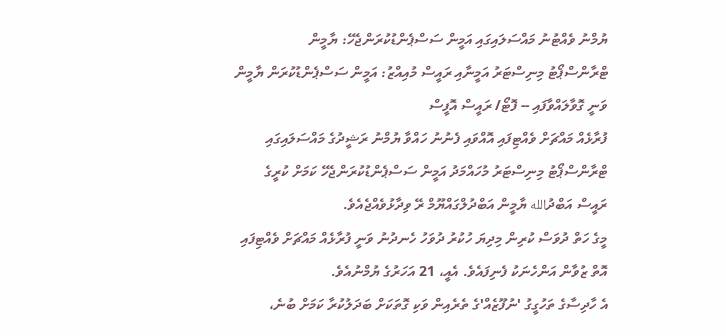ޔުމްނު ވެއްޓުނު މައްސަލައިގައި އަމީން ސަސްޕެންޑުކުރަންޖެހޭ: ޔާމީން
ޓްރާންސްޕޯޓު މިނިސްޓަރު އަމީނާއި ރައީސް މުއިއްޒު: އަމީން ސަސްޕެންޑުކުރަން ޔާމީން ވަނީ ގޮވާލައްވާފައި -- ފޮޓޯ/ ރައީސް އޮފީސް
ފުރާޅެއް މައްޗަށް ވެއްޓިފައި އޮއްވައި ފެނުނު ހައްވާ ޔުމްނު ރަޝީދުގެ މައްސަލައިގައި ޓްރާންސްޕޯޓު މިނިސްޓަރު މުހައްމަދު އަމީން ސަސްޕެންޑުކުރަންޖެހޭ ކަމަށް ކުރީގެ ރައީސް އަބްދުالله ޔާމީން އަބްދުލްގައްޔޫމް ރޭ ވިދާޅުވެއްޖެއެވެ.
މީގެ ހަތް ދުވަސް ކުރިން މިދިޔަ ހުކުރު ދުވަހު ހެނދުނު ވަނީ ފުރާޅެއް މައްޗަށް ވެއްޓިފައި އޮތް ޒުވާން އަންހެނަކު ފެނިފައެވެ. އެއީ، 21 އަހަރުގެ ޔުމްނުއެވެ.
އެ ހާދިސާގެ ތަހުގީގު 'ނުފޫޒެއް'ގެ ތެރެއިން ވަކި ގޮތަކަށް ބަދަލުކުރާ ކަމަށް ބުނެ،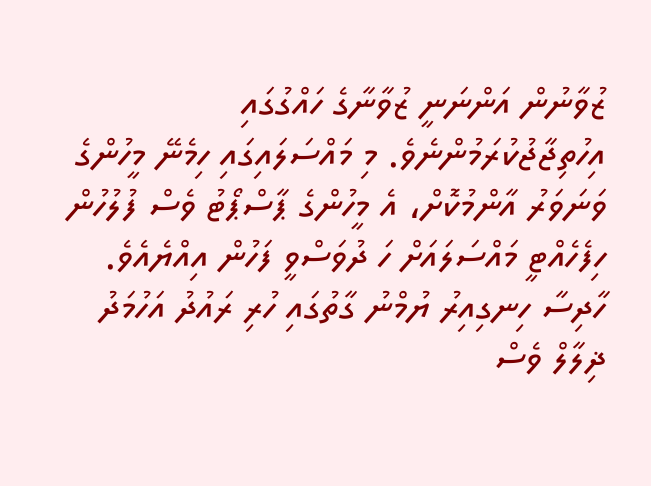ޒުވާނުން އަންނަނީ ޒުވާނާގެ ހައްގުގައި އިހުތިޖާޖުކުރަމުންނެވެ. މި މައްސަލައިގައި ހިމެނޭ މީހުންގެ ވަނަވަރު އާންމުކޮށް، އެ މީހުންގެ ޕާސްޕޯޓު ވެސް ފުލުހުން ހިފެހެއްޓީ މައްސަލައަށް ހަ ދުވަސްވީ ފަހުން އިއްޔެއެވެ. ހާދިސާ ހިނގިއިރު ޔުމްނު ގާތުގައި ހުރި ރައުދު އަހުމަދު ޛިލާލް ވެސް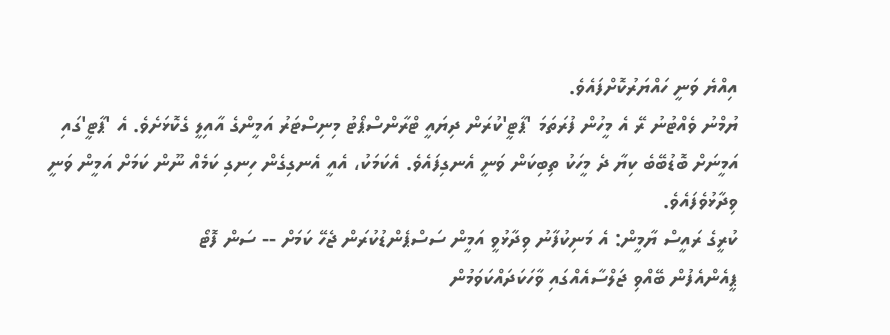އިއްޔެ ވަނީ ހައްޔަރުކޮށްފައެވެ.
ޔުމްނު ވެއްޓުނު ރޭ އެ މީހުން ފުރަތަމަ 'ޕާޓީ'ކުރަން ދިޔައީ ޓްރާންސްޕޯޓު މިނިސްޓަރު އަމީންގެ އާއިލީ ގެކޮޅަށެވެ. އެ 'ޕާޓީ'ގައި އަމީނަށް ބޮޑުބޭބެ ކިޔާ ދެ މީހަކު ތިބިކަން ވަނީ އެނގިފައެވެ. އެކަމަކު، އެއީ އެނގިގެން ހިނގި ކަމެއް ނޫން ކަމަށް އަމީން ވަނީ ވިދާޅުވެފައެވެ.
ކުރީގެ ރައީސް ޔާމީން: އެ މަނިކުފާނު ވިދާޅުވީ އަމީން ސަސްޕެންޑުކުރަން ޖެހޭ ކަމަށް -- ސަން ފޮޓޯ
ޕީއެންއެފުން ބޭއްވި ޖަލްސާއެއްގައި ވާހަކަދައްކަވަމުން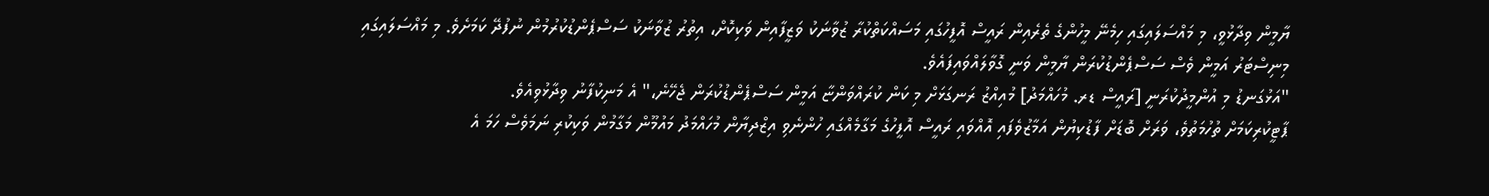ޔާމީން ވިދާޅުވީ، މި މައްސަލައިގައި ހިމެނޭ މީހުންގެ ތެރެއިން ރައީސް އޮފީހުގައި މަސައްކަތްކުރާ ޒުވާނަކު ވަޒީފާއިން ވަކިކޮށް، އިތުރު ޒުވާނަކު ސަސްޕެންޑުކުރުމުން ނުފުދޭ ކަމަށެވެ. މި މައްސަލައިގައި މިނިސްޓަރު އަމީން ވެސް ސަސްޕެންޑުކުރަން ޔާމީން ވަނީ ގޮވާލައްވައިފައެވެ.
"އަޅުގަނޑު މި އުންމީދުކުރަނީ [ރައީސް ޑރ. މުހައްމަދު] މުއިއްޒު ރަނގަޅަށް މި ކަން ކުރައްވަންޏާ އަމީން ސަސްޕެންޑުކުރަން ޖެހޭނެ،" އެ މަނިކުފާނު ވިދާޅުވިއެވެ.
ޕާޓީކުރިކަމަށް ތުހުމަތުވެ، ވަރަށް ބޮޑަށް ފާޑުކިޔުން އަމާޒުވެފައި އޮއްވައި ރައީސް އޮފީހުގެ މަގާމެއްގައި ހުންނެވި އިޒްދިޔާން މުހައްމަދު މައުމޫން މަގާމުން ވަކިކުރި ނަމަވެސް ހަމަ އެ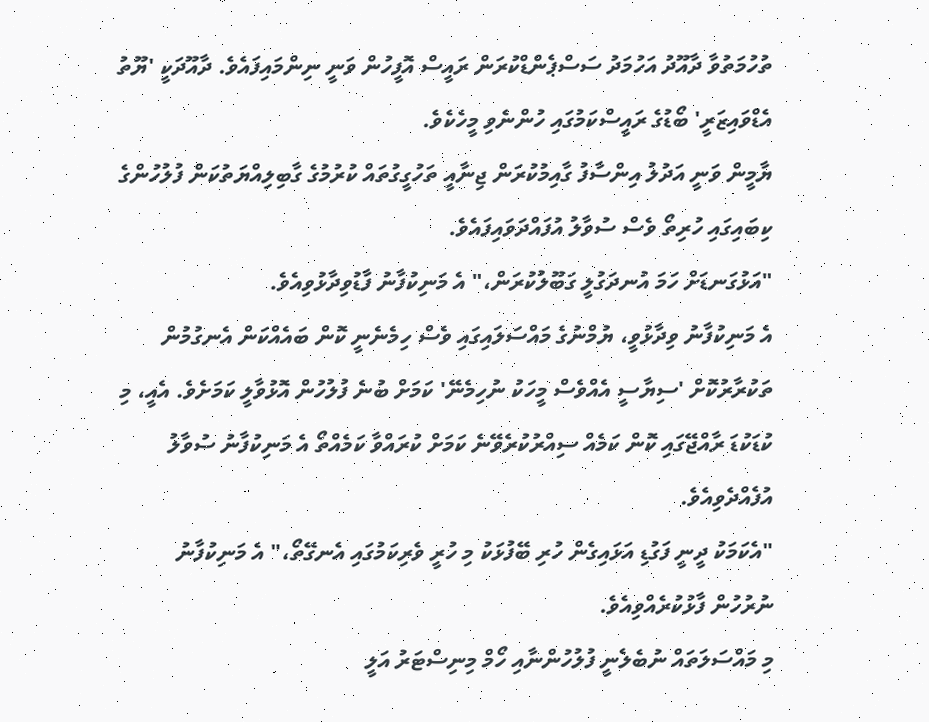ތުހުމަތުވާ ދާއޫދު އަހުމަދު ސަސްޕެންޑްކުރަން ރައީސް އޮފީހުން ވަނީ ނިންމައިފައެވެ. ދާއޫދަކީ 'ޔޫތު އެޑްވައިޒަރީ' ބޯޑުގެ ރައީސްކަމުގައި ހުންނެވި މީހެކެވެ.
ޔާމީން ވަނީ އަދުލު އިންސާފު ގާއިމުކުރަން ޖިނާއީ ތަހުގީގުތައް ކުރުމުގެ ގާބިލިއްޔަތުކަން ފުލުހުންގެ ކިބައިގައި ހުރިތޯ ވެސް ސުވާލު އުފައްދަވައިފައެވެ.
"އަޅުގަނޑަށް ހަމަ އުނދަގުލީ ގަބޫލުކުރަން،" އެ މަނިކުފާނު ފާޑުވިދާޅުވިއެވެ.
އެ މަނިކުފާނު ވިދާޅުވީ، ޔުމްނުގެ މައްސަލައިގައި ވެސް ހިމެނެނީ ކޮން ބައެއްކަން އެނގުމުން ތަކުރާރުކޮށް 'ސިޔާސީ އެއްވެސް މީހަކު ނުހިމެނޭ' ކަމަށް ބުނެ ފުލުހުން އޮޅުވާލީ ކަމަށެވެ. އެއީ، މި ކުޑަކުޑަ ރާއްޖޭގައި ކޮން ކަމެއް ސިއްރުކުރެވޭނެ ކަމަށް ކުރައްވާ ކަމެއްތޯ އެ މަނިކުފާނު ސުވާލު އުފެއްދެވިއެވެ.
"އެކަމަކު ދީނީ ފަގުޑި އަޅައިގެން ހުރި ބޭފުޅަކު މި ހުރީ ވެރިކަމުގައި އެނގޭތޯ،" އެ މަނިކުފާނު ނުރުހުން ފާޅުކުރެއްވިއެވެ.
މި މައްސަލަތައް ނުބެލެނީ ފުލުހުންނާއި ހޯމް މިނިސްޓަރު އަލީ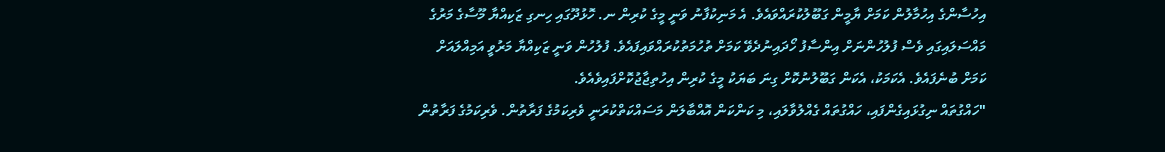އިހުސާންގެ އިހުމާލުން ކަމަށް ޔާމީން ގަބޫލުކުރައްވައެވެ. އެ މަނިކުފާނު ވަނީ މީގެ ކުރިން ނ. ހޮޅުދޫގައި ހިނގި ޒަކިއްޔާ މޫސާގެ މަރުގެ މައްސަލައިގައި ވެސް ފުލުހުންނަށް އިންސާފު ހޯދައިނުދެވޭ ކަމަށް ތުހުމަތުކުރައްވައިފައެވެ. ފުލުހުން ވަނީ ޒަކިއްޔާ މަރުވީ އަމިއްލައަށް ކަމަށް ބުނެފައެވެ. އެކަމަކު، އެކަން ގަބޫލުނުކޮށް ގިނަ ބަޔަކު މީގެ ކުރިން އިހުތިޖާޖުކޮށްފައިވެއެވެ.
"ހައްގުތައް ނިގުޅައިގެންފައި، ހައްގުތައް ގެއްލުވާލައި، މި ކަންކަން އޮއްބާލަން މަސައްކަތްކުރަނީ ވެރިކަމުގެ ފަރާތުން. ވެރިކަމުގެ ފަރާތުން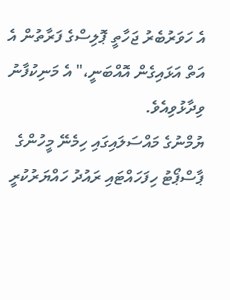އެ ހަވަރުބެރު ޖަހާތީ ޕޮލިސްގެ ފަރާތުން އެ އަތް އަޅައިގެން އޮއްބަނީ،" އެ މަނިކުފާނު ވިދާޅުވިއެވެ.
ޔުމްނުގެ މައްސަލައިގައި ހިމެނޭ މީހުންގެ ޕާސްޕޯޓު ހިފަހައްޓައި ރައުދު ހައްޔަރުކުރީ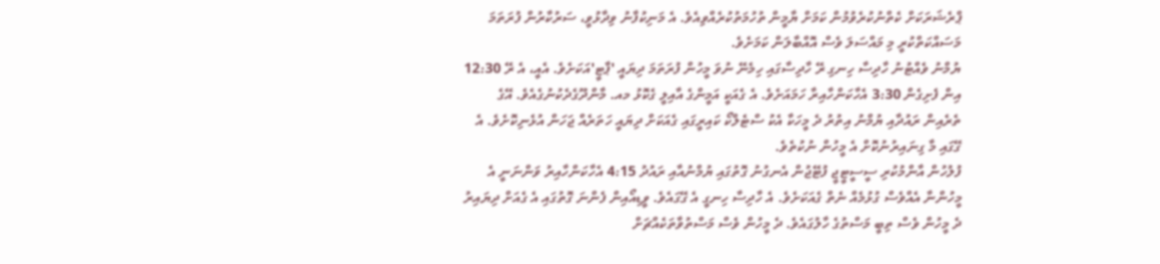ޕްރެޝަރަކަށް ކެތްނުކުރެވުމުން ކަމަށް ޔާމީން ތުހުމަތުކުރެއްވިއެވެ. އެ މަނިކުފާނު ވިދާޅުވީ، ސަރުކާރުން ފުރަތަމަ މަސައްކަތްކުރީ މި މައްސަލަ ވެސް އޮއްބާލަން ކަމަށެވެ.
ޔުމްނު ވެއްޓުނު ހާދިސާ ހިނގި ރޭ ހާދިސާގައި ހިމެނޭ ނުވަ މީހުން ފުރަތަމަ ދިޔައީ 'ޕާޓީ'އަކަށެވެ. އެއީ، އެ ރޭ 12:30 އިން ފެށިގެން 3:30 އެހާކަންހާއިރާ ހަމައަށެވެ. އެ ގެއަކީ އަމީންގެ އާއިލީ ގެކޮޅު މއ. މާންދޫގެދެކުނުގެއެވެ. އޭގެ ތެރެއިން ރައުދާއި ޔުމްނު އިތުރު ދެ މީހަކާ އެކު ސްޓެލްކޯ ކައިރީގައި ގެއަކަށް ދިޔައީ ހަތަރެއް ޖަހަން އުޅެނިކޮށެވެ. އެ ގޭގައި މާ ގިނައިރުނުކޮށް އެ މީހުން ނުކުތެވެ.
ފުލުހުން އާންމުކުރި ސީސީޓީޖީ ފުޓޭޖުން އެނގުނު ގޮތުގައި ޔުމްނުއާއި ރައުދު 4:15 އެހާކަންހާއިރު ވަންނަނީ އެ މީހުންނާ އެއްވެސް ގުޅުމެއް ނެތް ގެއަކަށެވެ. އެ ހާދިސާ ހިނގީ އެ ގޭގައެވެ. ވީޑިއޯއިން ފެންނަ ގޮތުގައި އެ ގެއަށް ދިޔައިރު ދެ މީހުން ވެސް ތިބީ މަސްތުގެ ހާލުގައެވެ. ދެ މީހުން ވެސް މަސްތުވާތަކެއްޗަށް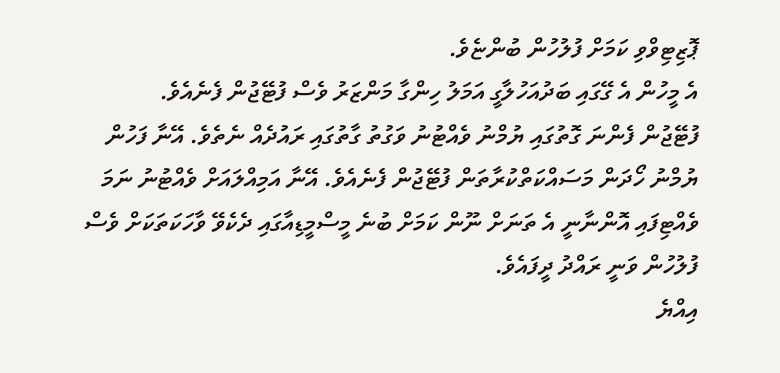ޕޮޒިޓިވްވި ކަމަށް ފުލުހުން ބުންޏެވެ.
އެ މީހުން އެ ގޭގައި ބަދުއަހުލާގީ އަމަލު ހިންގާ މަންޒަރު ވެސް ފުޓޭޖުން ފެނެއެވެ.
ފުޓޭޖުން ފެންނަ ގޮތުގައި ޔުމްނު ވެއްޓުނު ވަގުތު ގާތުގައި ރައުދެއް ނެތެވެ. އޭނާ ފަހުން ޔުމްނު ހޯދަން މަސައްކަތްކުރާތަން ފުޓޭޖުން ފެނެއެވެ. އޭނާ އަމިއްލައަށް ވެއްޓުނު ނަމަ ވެއްޓިފައި އޮންނާނީ އެ ތަނަށް ނޫން ކަމަށް ބުނެ މީސްމީޑިއާގައި ދެކެވޭ ވާހަކަތަކަށް ވެސް ފުލުހުން ވަނީ ރައްދު ދީފައެވެ.
އިއްޔެ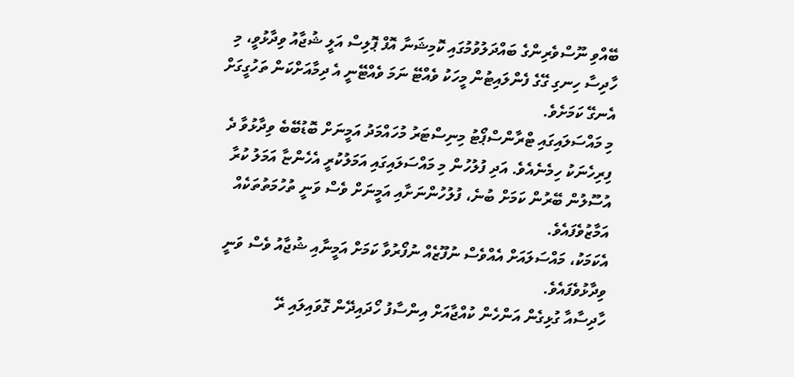ބޭއްވި ނޫސްވެރިންގެ ބައްދަލުވުމުގައި ކޮމިޝަނާ އޮފް ޕޮލިސް އަލީ ޝުޖާއު ވިދާޅުވީ، މި ހާދިސާ ހިނގި ގޭގެ ފެންލައިޓުން މީހަކު ވެއްޓޭ ނަމަ ވެއްޓޭނީ އެ ދިމާއަށްކަން ތަހުގީގަށް އެނގޭ ކަމަށެވެ.
މި މައްސަލައިގައި ޓްރާންސްޕޯޓު މިނިސްޓަރު މުހައްމަދު އަމީނަށް ބޮޑުބޭބެ ވިދާޅުވާ ދެ ފިރިހެނަކު ހިމެނެއެވެ. އަދި ފުލުހުން މި މައްސަލައިގައި އަމަލުކުރީ އެހެންޏާ އަމަލު ކުރާ އުސޫލުން ބޭރުން ކަމަށް ބުނެ، ފުލުހުންނަށާއި އަމީނަށް ވެސް ވަނީ ތުހުމަތުތަކެއް އަމާޒުވެފައެވެ.
އެކަމަކު، މައްސަލައަށް އެއްވެސް ނުފޫޒެއް ނުފޯރުވާ ކަމަށް އަމީނާއި ޝުޖާއު ވެސް ވަނީ ވިދާޅުވެފައެވެ.
ހާދިސާއާ ގުޅިގެން އަންހެން ކުއްޖާއަށް އިންސާފު ހޯދައިދޭން ގޮވައިލައި ރޭ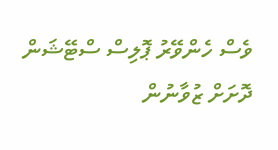ވެސް ހެންވޭރު ޕޮލިސް ސްޓޭޝަން ދޮށަށް ޒުވާނުން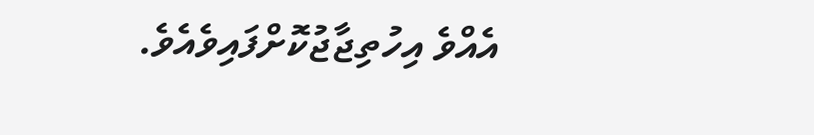އެއްވެ އިހުތިޖާޖުކޮށްފައިވެއެވެ.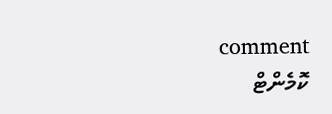comment ކޮމެންޓް